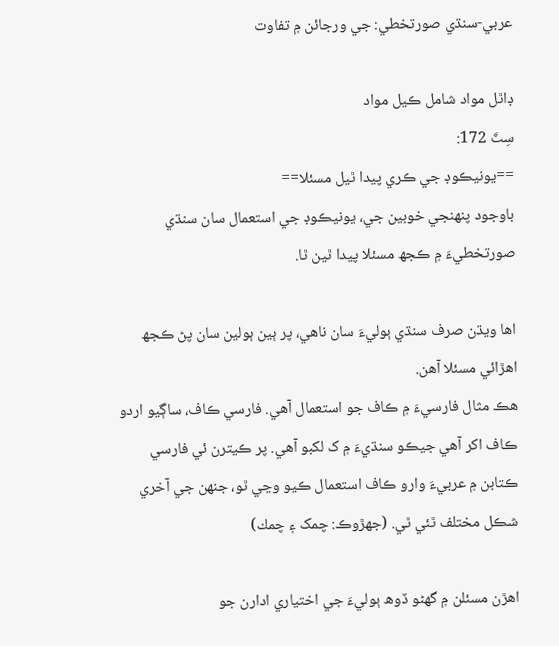عربي-سنڌي صورتخطي: جي ورجائن ۾ تفاوت

ڊاٿل مواد شامل ڪيل مواد
سِٽَ 172:
==يونيڪوڊ جي ڪري پيدا ٿيل مسئلا==
باوجود پنهنجي خوبين جي، يونيڪوڊ جي استعمال سان سنڌي صورتخطيءَ ۾ ڪجھ مسئلا پيدا ٿين ٿا.

اها ويڌن صرف سنڌي ٻوليءَ سان ناهي، پر ٻين ٻولين سان پڻ ڪجھ اهڙائي مسئلا آهن.
هڪ مثال فارسيءَ ۾ ڪاف جو استعمال آهي. فارسي ڪاف، ساڳيو اردو ڪاف اکر آهي جيڪو سنڌيءَ ۾ ک لکبو آهي. پر ڪيترن ئي فارسي ڪتابن ۾ عربيءَ وارو ڪاف استعمال ڪيو وڃي ٿو، جنهن جي آخري شڪل مختلف ٿئي ٿي. (جهڙوڪ: چمک ۽ چمك)

اهڙن مسئلن ۾ گھڻو ڏوھ ٻوليءَ جي اختياري ادارن جو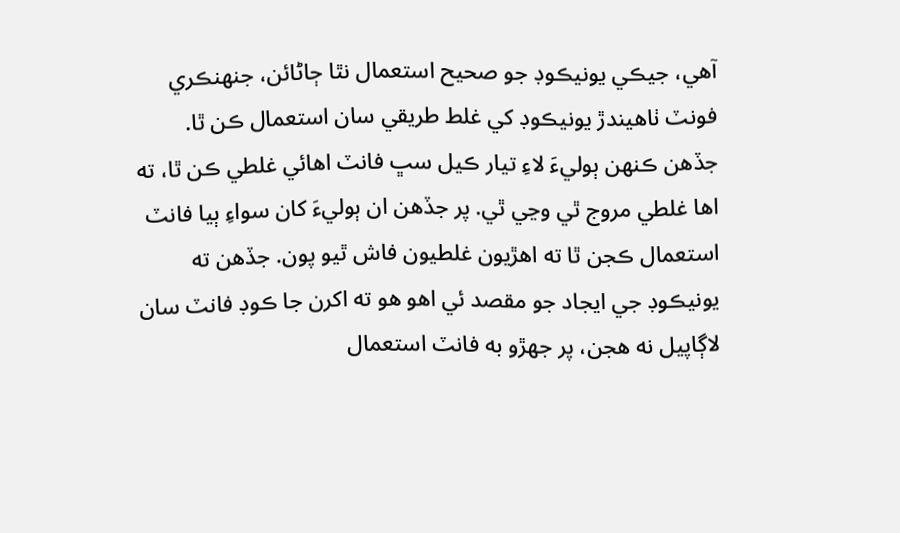آهي، جيڪي يونيڪوڊ جو صحيح استعمال نٿا ڄاڻائن، جنهنڪري فونٽ ٺاهيندڙ يونيڪوڊ کي غلط طريقي سان استعمال ڪن ٿا. جڏهن ڪنهن ٻوليءَ لاءِ تيار ڪيل سڀ فانٽ اهائي غلطي ڪن ٿا، ته اها غلطي مروج ٿي وڃي ٿي. پر جڏهن ان ٻوليءَ کان سواءِ ٻيا فانٽ استعمال ڪجن ٿا ته اهڙيون غلطيون فاش ٿيو پون. جڏهن ته يونيڪوڊ جي ايجاد جو مقصد ئي اهو هو ته اکرن جا ڪوڊ فانٽ سان لاڳاپيل نه هجن، پر جهڙو به فانٽ استعمال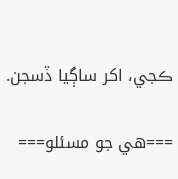ڪجي، اکر ساڳيا ڏسجن.

===هي جو مسئلو===